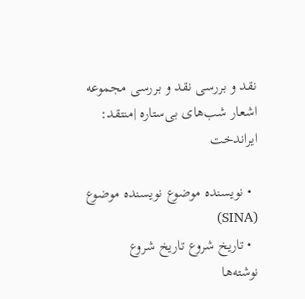نقد و بررسی نقد و بررسی مجموعه اشعار شب‌های بی‌ستاره |منتقد: ایراندخت

  • نویسنده موضوع نویسنده موضوع (SINA)
  • تاریخ شروع تاریخ شروع
نوشته‌ها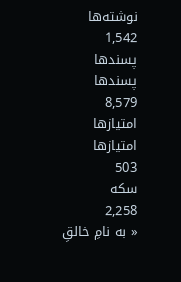نوشته‌ها
1,542
پسندها
پسندها
8,579
امتیازها
امتیازها
503
سکه
2,258
« به نامِ خالقِ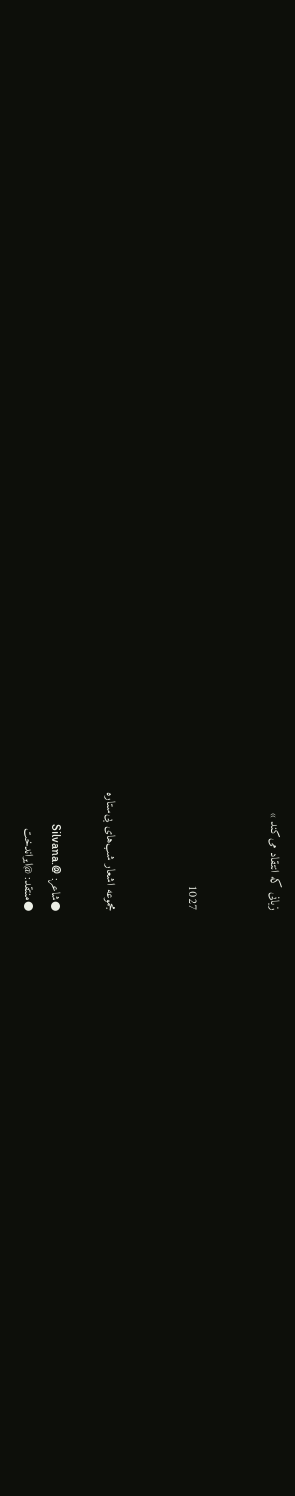زبانی که انتقاد می‌کند »


1027


مجموعه اشعار شب‌های بی‌ستاره

●شاعر: @.Silvana
●منتقد: @ایراندخت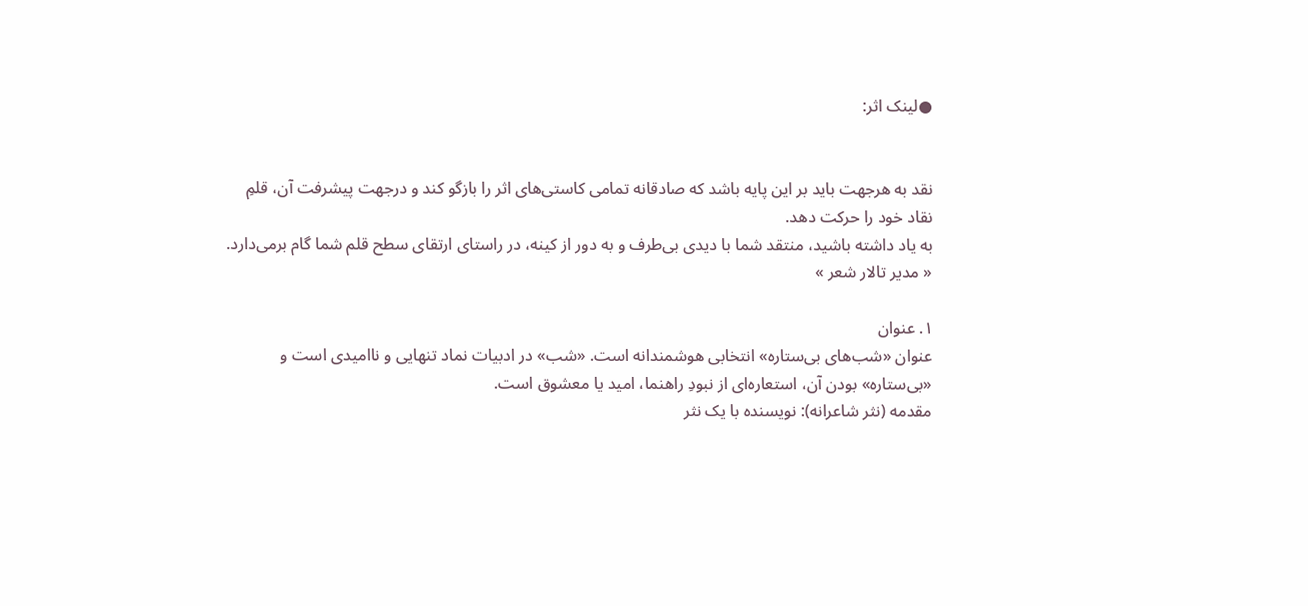●لینک اثر:


نقد به هرجهت باید بر این پایه باشد که صادقانه تمامی کاستی‌های اثر را بازگو کند و درجهت پیشرفت آن، قلمِ نقاد خود را حرکت دهد.
به یاد داشته باشید، منتقد شما با دیدی بی‌طرف و به دور از کینه، در راستای ارتقای سطح قلم شما گام برمی‌دارد.
« مدیر تالار شعر »

۱. عنوان
عنوان «شب‌های بی‌ستاره» انتخابی هوشمندانه است. «شب» در ادبیات نماد تنهایی و ناامیدی است و «بی‌ستاره» بودن آن، استعاره‌ای از نبودِ راهنما، امید یا معشوق است.
مقدمه (نثر شاعرانه): نویسنده با یک نثر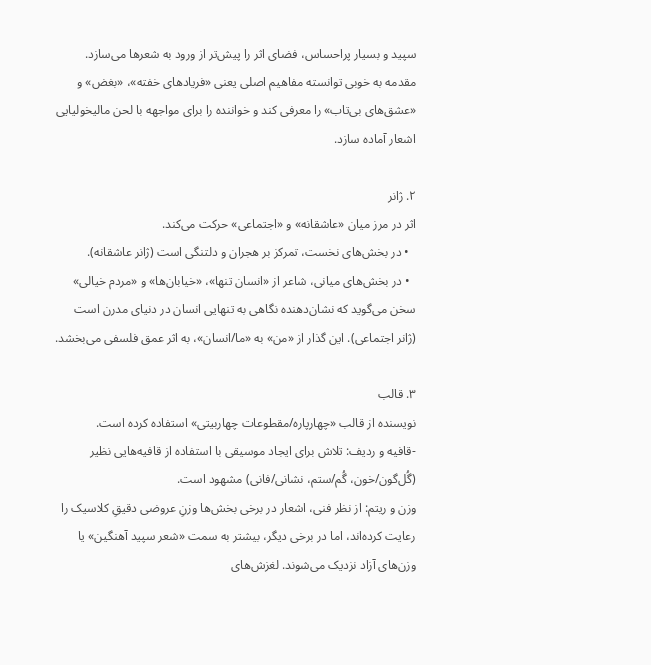سپید و بسیار پراحساس، فضای اثر را پیش‌تر از ورود به شعرها می‌سازد. مقدمه به خوبی توانسته مفاهیم اصلی یعنی «فریادهای خفته»، «بغض» و «عشق‌های بی‌تاب» را معرفی کند و خواننده را برای مواجهه با لحن مالیخولیایی اشعار آماده سازد.

۲. ژانر
اثر در مرز میان «عاشقانه» و «اجتماعی» حرکت می‌کند.
  • در بخش‌های نخست، تمرکز بر هجران و دلتنگی است (ژانر عاشقانه).
  • در بخش‌های میانی، شاعر از «انسان تنها»، «خیابان‌ها» و «مردم خیالی» سخن می‌گوید که نشان‌دهنده نگاهی به تنهایی انسان در دنیای مدرن است (ژانر اجتماعی). این گذار از «من» به «ما/انسان»، به اثر عمق فلسفی می‌بخشد.

۳. قالب
نویسنده از قالب «چهارپاره/مقطوعات چهاربیتی» استفاده کرده است.
-قافیه و ردیف: تلاش برای ایجاد موسیقی با استفاده از قافیه‌هایی نظیر (گُل‌گون/خون، گُم/ستم، نشانی/فانی) مشهود است.
وزن و ریتم: از نظر فنی، اشعار در برخی بخش‌ها وزنِ عروضی دقیقِ کلاسیک را رعایت کرده‌اند، اما در برخی دیگر، بیشتر به سمت «شعر سپید آهنگین» یا وزن‌های آزاد نزدیک می‌شوند. لغزش‌های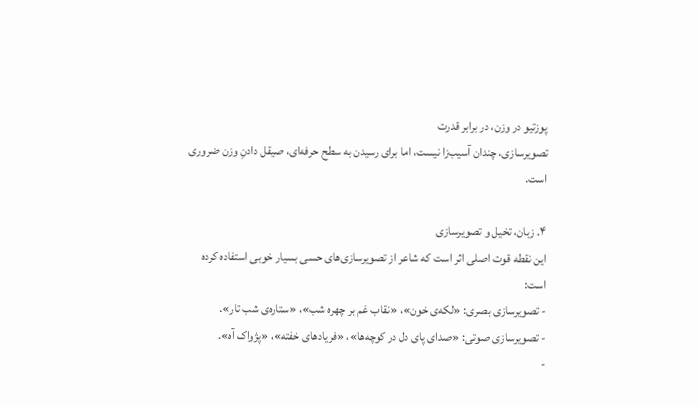پوزتیو در وزن، در برابر قدرت
تصویرسازی، چندان آسیب‌زا نیست، اما برای رسیدن به سطح حرفه‌ای، صیقل دادنِ وزن ضروری است.

۴. زبان، تخیل و تصویرسازی
این نقطه قوت اصلی اثر است که شاعر از تصویرسازی‌های حسی بسیار خوبی استفاده کرده است:
- تصویرسازی بصری: «لکه‌ی خون»، «نقاب غم بر چهره شب»، «ستاره‌ی شب تار».
- تصویرسازی صوتی: «صدای پای دل در کوچه‌ها»، «فریادهای خفته»، «پژواک آه».
-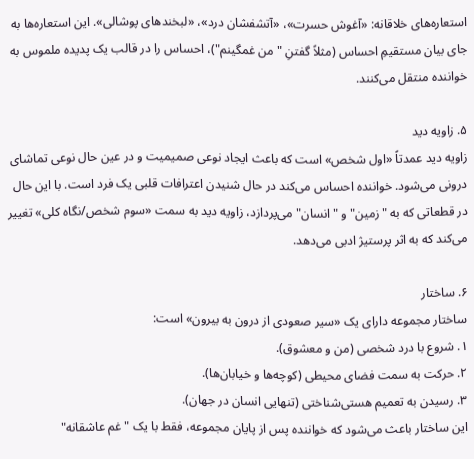استعاره‌های خلاقانه: «آغوش حسرت»، «آتشفشان درد»، «لبخندهای پوشالی». این استعاره‌ها به جای بیان مستقیمِ احساس (مثلاً گفتنِ "من غمگینم")، احساس را در قالب یک پدیده ملموس به خواننده منتقل می‌کنند.

۵. زاویه دید
زاویه دید عمدتاً «اول شخص» است که باعث ایجاد نوعی صمیمیت و در عین حال نوعی تماشای درونی می‌شود. خواننده احساس می‌کند در حال شنیدن اعترافات قلبی یک فرد است. با این حال در قطعاتی که به "زمین" و "انسان" می‌پردازد، زاویه دید به سمت «سوم شخص/نگاه کلی» تغییر می‌کند که به اثر پرستیژ ادبی می‌دهد.

۶. ساختار
ساختار مجموعه دارای یک «سیر صعودی از درون به بیرون» است:
۱. شروع با درد شخصی (من و معشوق).
۲. حرکت به سمت فضای محیطی (کوچه‌ها و خیابان‌ها).
۳. رسیدن به تعمیم هستی‌شناختی (تنهایی انسان در جهان).
این ساختار باعث می‌شود که خواننده پس از پایان مجموعه، فقط با یک "غم عاشقانه"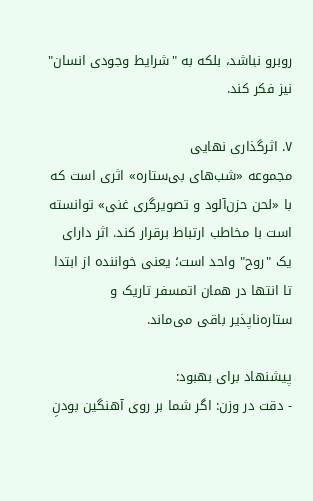روبرو نباشد، بلکه به "شرایط وجودی انسان" نیز فکر کند.

۷. اثرگذاری نهایی
مجموعه «شب‌های بی‌ستاره» اثری است که با «لحن حزن‌آلود و تصویرگری غنی» توانسته است با مخاطب ارتباط برقرار کند. اثر دارای یک "روح" واحد است؛ یعنی خواننده از ابتدا تا انتها در همان اتمسفر تاریک و ستاره‌ناپذیر باقی می‌ماند.

پیشنهاد برای بهبود:
- دقت در وزن: اگر شما بر روی آهنگین بودنِ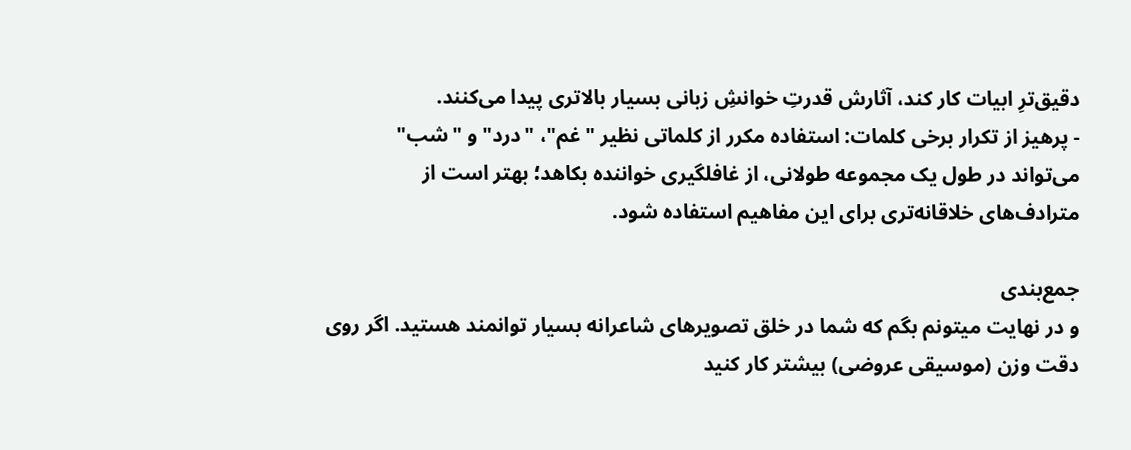دقیق‌ترِ ابیات کار کند، آثارش قدرتِ خوانشِ زبانی بسیار بالاتری پیدا می‌کنند.
- پرهیز از تکرار برخی کلمات: استفاده مکرر از کلماتی نظیر "غم"، "درد" و "شب" می‌تواند در طول یک مجموعه طولانی، از غافلگیری خواننده بکاهد؛ بهتر است از مترادف‌های خلاقانه‌تری برای این مفاهیم استفاده شود.

جمع‌بندی
و در نهایت میتونم بگم که شما در خلق تصویرهای شاعرانه بسیار توانمند هستید. اگر روی دقت وزن (موسیقی عروضی) بیشتر کار کنید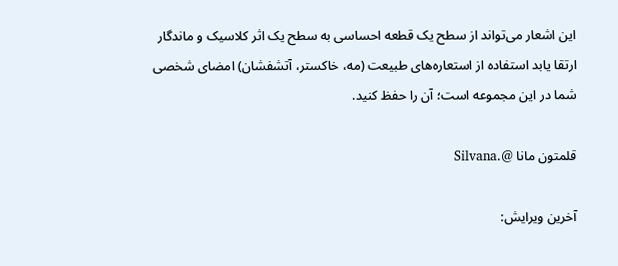این اشعار می‌تواند از سطح یک قطعه احساسی به سطح یک اثر کلاسیک و ماندگار ارتقا یابد استفاده از استعاره‌های طبیعت (مه، خاکستر، آتشفشان) امضای شخصی شما در این مجموعه است؛ آن را حفظ کنید.

قلمتون مانا @.Silvana

آخرین ویرایش: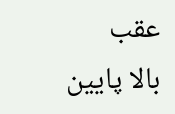عقب
بالا پایین